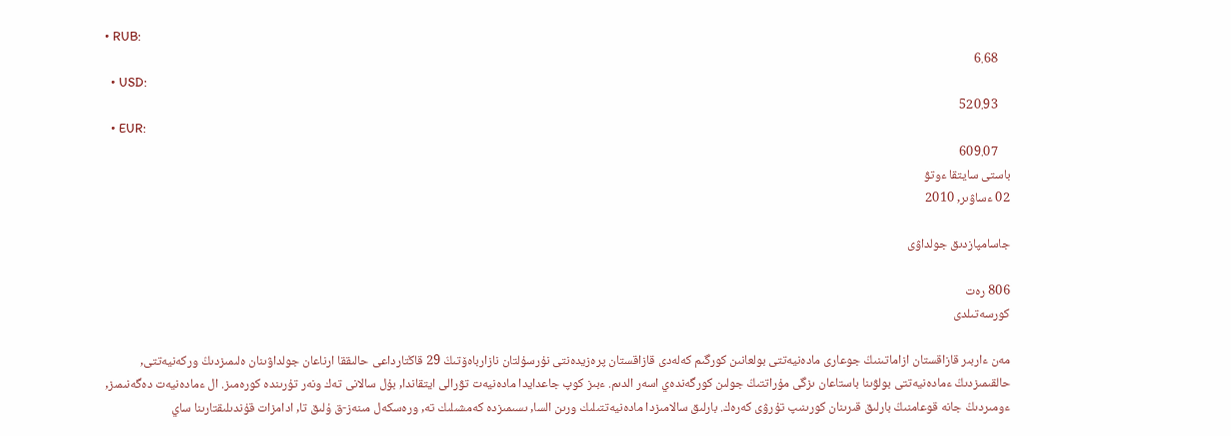• RUB:
    6.68
  • USD:
    520.93
  • EUR:
    609.07
باستى سايتقا ءوتۋ
02 ءساۋىر, 2010

جاسامپازدىق جولداۋى

806 رەت
كورسەتىلدى

مەن ءاربىر قازاقستان ازاماتىنىڭ جوعارى مادەنيەتتى بولعانىن كورگىم كەلەدى قازاقستان پرەزيدەنتى نۇرسۇلتان نازارباەۆتىڭ 29 قاڭتارداعى حالىققا ارناعان جولداۋىنان ەلىمىزدىڭ وركەنيەتتى, حالقىمىزدىڭ ءمادەنيەتتى بولۋىنا باستاعان ىزگى مۇراتتىڭ جولىن كورگەندەي اسەر الدىم. ءبىز كوپ جاعدايدا مادەنيەت تۋرالى ايتقاندا, بۇل سالانى تەك ونەر تۇرىندە كورەمىز. ال ءمادەنيەت دەگەنىمىز, ءومىردىڭ جانە قوعامنىڭ بارلىق قىرىنان كورىنىپ تۇرۋى كەرەك. بارلىق سالامىزدا مادەنيەتتىلىك ورىن السا, ىسىمىزدە كەمشىلىك تە, ورەسكەل مىنەز-ق ۇلىق تا, ادامزات قۇندىلىقتارىنا ساي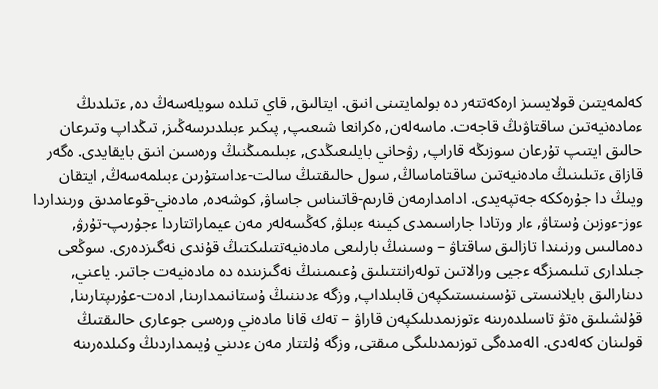كەلمەيتىن قولايسىز ارەكەتتەر دە بولمايتىنى انىق. ايتالىق, قاي تىلدە سويلەسەڭ دە, ءتىلدىڭ ءمادەنيەتىن ساقتاۋىڭ قاجەت. ماسەلەن, ەكرانعا شىعىپ, پىكىر ءبىلدىرسەڭىز, تىڭداپ وتىرعان حالىق ايتىپ تۇرعان سوزىڭە قاراپ, رۋحاني بايلىعىڭدى, ءبىلىمىڭنىڭ ورەسىن انىق بايقايدى. ەگەر قازاق ءتىلىنىڭ مادەنيەتىن ساقتاماساڭ, سول حالىقتىڭ سالت-ءداستۇرىن ءبىلمەسەڭ, ايتقان ويىڭ دا جۇرەككە جەتپەيدى. ادامدارمەن قارىم-قاتىناس جاساۋ, كوشەدە, مادەني-قوعامدىق ورىنداردا ءوز-ءوزىن ۇستاۋ, ءار ورتادا جاراسىمدى كيىنە ءبىلۋ, كەڭسەلەر مەن عيماراتتاردا ءجۇرىپ-تۇرۋ, دەمالىس ورنىندا تازالىق ساقتاۋ – وسىنىڭ بارلىعى مادەنيەتتىلىكتىڭ قۇندى نەگىزدەرى. سوڭعى جىلدارى تىلىمىزگە ءجيى ورالاتىن تولەرانتتىلىق ۇعىمىنىڭ نەگىزىندە دە مادەنيەت جاتىر. ياعني, دىنارالىق بايلانىستى تۇسىنىستىكپەن قابىلداپ, وزگە ءدىننىڭ ۇستانىمدارىنا, ادەت-عۇرىپتارىنا, قۇلشىلىق ەتۋ تاسىلدەرىنە ءتوزىمدىلىكپەن قاراۋ – تەك قانا مادەني ورەسى جوعارى حالىقتىڭ قولىنان كەلەدى. الەمدەگى توزىمدىلىگى مىقتى, وزگە ۇلتتار مەن ءدىني ۇيىمداردىڭ وكىلدەرىنە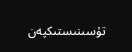تۇسىنىستىكپەن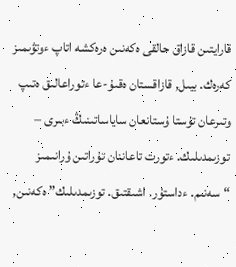قارايتىن قازاق حالقى ەكەنىن ەرەكشە اتاپ ءوتۋىمىز كەرەك. بيىل, قازاقستان ەقىۇ-عا ءتوراعالىق ەتىپ وتىرعان تۇستا ۇستانعان ساياساتىنىڭ ءبىرى – توزىمدىلىك. ءتورت تاعاننان تۇراتىن ۇرانىمىز “سەنىم. ءداستۇر. اشىقتىق. توزىمدىلىك” ەكەنىن,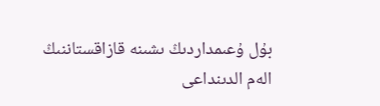بۇل ۇعىمداردىڭ ىشىنە قازاقستاننىڭ الەم الدىنداعى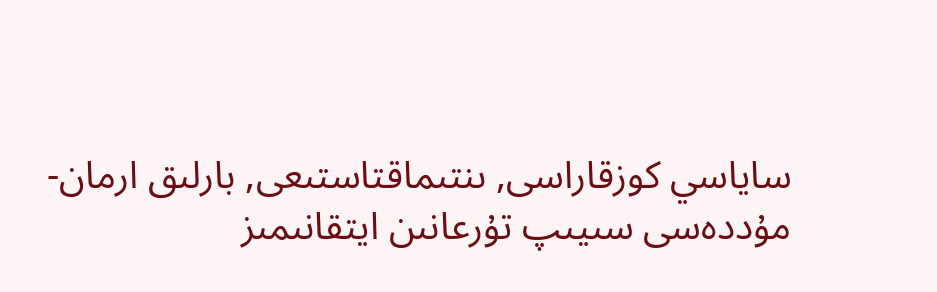ساياسي كوزقاراسى, ىنتىماقتاستىعى, بارلىق ارمان-مۇددەسى سىيىپ تۇرعانىن ايتقانىمىز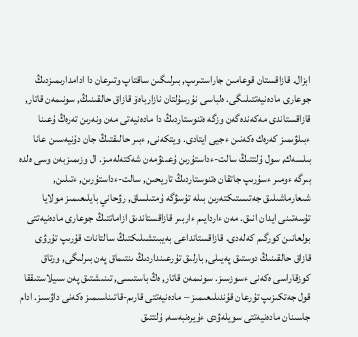ابزال. قازاقستان قوعامىن جاراستىرىپ, بىرلىگىن ساقتاپ وتىرعان دا ادامدارىمىزدىڭ جوعارى مادەنيەتتىلىگى. ەلباسى نۇرسۇلتان نازارباەۆ قازاق حالقىنىڭ, سونىمەن قاتار, قازاقستاندى مەكەندەگەن وزگە ەتنوستاردىڭ دا مادەنيەتى مەن ونەرىن تەرەڭ ۇعىنا ءبىلۋىمىز كەرەك ەكەنىن ءجيى ايتادى. ويتكەنى, ءبىر حالىقتىڭ جان دۇنيەسىن عانا بىلسەك, سول ۇلتتىڭ سالت-ءداستۇرىن ۇعىنۋمەن شەكتەلەمىز. ال وزىمىزبەن وسى ەلدە بىرگە ءومىر ءسۇرىپ جاتقان ەتنوستاردىڭ تاريحىن, سالت-ءداستۇرىن, ءتىلىن, شىعارماشىلىق جەتىستىكتەرىن بىلە تۇسۋگە ۇمتىلساق, رۋحاني بايلىعىمىز مولايا تۇسەتىنى ايدان انىق. مەن ءاردايىم ءاربىر قازاقستاندىق ازاماتتىڭ جوعارى مادەنيەتتى بولعانىن كورگىم كەلەدى. قازاقستانداعى بەيبىتشىلىكتىڭ سالتانات قۇرىپ تۇرۋى قازاق حالقىنىڭ دوستىق پەيىلى, بارلىق تۇرعىنداردىڭ ىنتىماق پەن بىرلىگى, ورتاق كوزقاراسى ەكەنى ءسوزسىز. سونىمەن قاتار, ەڭ باستىسى, تىنىشتىق پەن سىيلاستىققا قول جەتكىزىپ تۇرعان قۇندىلىعىمىز – مادەنيەتتى قارىم-قاتىناسىمىز ەكەنى داۋسىز. ادام جاسىنان مادەنيەتتى سويلەۋدى ءۇيرەنبەسە, ۇلتتىق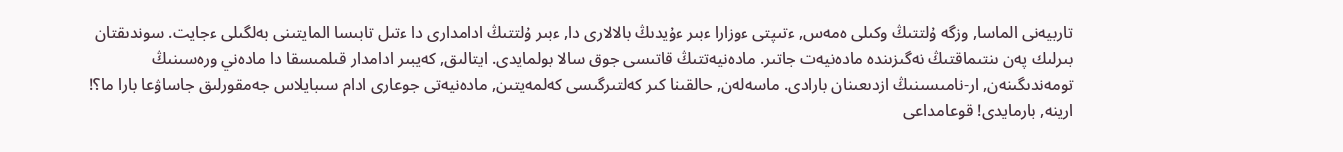تاربيەنى الماسا, وزگە ۇلتتىڭ وكىلى ەمەس, ءتىپتى ءوزارا ءبىر ءۇيدىڭ بالالارى دا, ءبىر ۇلتتىڭ ادامدارى دا ءتىل تابىسا المايتىنى بەلگىلى ءجايت. سوندىقتان بىرلىك پەن ىنتىماقتىڭ نەگىزىندە مادەنيەت جاتىر. مادەنيەتتىڭ قاتىسى جوق سالا بولمايدى. ايتالىق, كەيبىر ادامدار قىلمىسقا دا مادەني ورەسىنىڭ تومەندىگىنەن, ار-نامىسىنىڭ ازدىعىنان بارادى. ماسەلەن, حالقىنا كىر كەلتىرگىسى كەلمەيتىن, مادەنيەتى جوعارى ادام سىبايلاس جەمقورلىق جاساۋعا بارا ما؟! ارينە, بارمايدى! قوعامداعى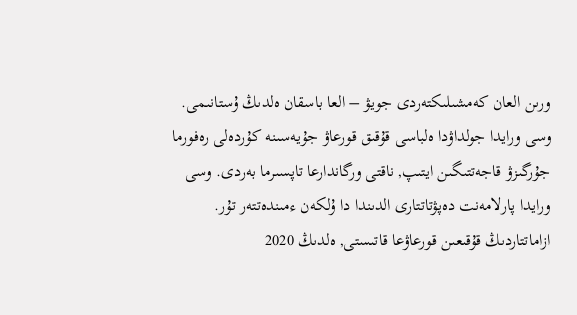ورىن العان كەمشىلىكتەردى جويۋ – العا باسقان ەلدىڭ ۇستانىمى. وسى ورايدا جولداۋدا ەلباسى قۇقىق قورعاۋ جۇيەسىنە كۇردەلى رەفورما جۇرگىزۋ قاجەتتىگىن ايتىپ, ناقتى ورگاندارعا تاپسىرما بەردى. وسى ورايدا پارلامەنت دەپۋتاتتارى الدىندا دا ۇلكەن ءمىندەتتەر تۇر. ازاماتتاردىڭ قۇقىعىن قورعاۋعا قاتىستى, ەلدىڭ 2020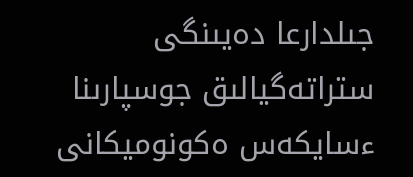جىلدارعا دەيىنگى ستراتەگيالىق جوسپارىنا ءسايكەس ەكونوميكانى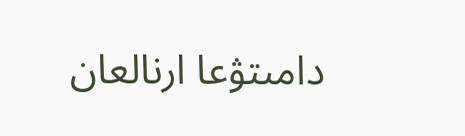دامىتۋعا ارنالعان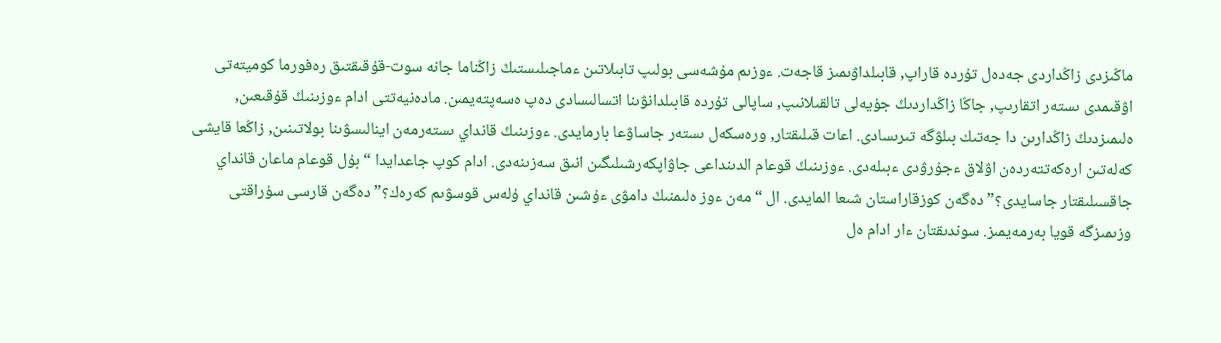ماڭىزدى زاڭداردى جەدەل تۇردە قاراپ, قابىلداۋىمىز قاجەت. ءوزىم مۇشەسى بولىپ تابىلاتىن ءماجىلىستىڭ زاڭناما جانە سوت-قۇقىقتىق رەفورما كوميتەتى اۋقىمدى ىستەر اتقارىپ, جاڭا زاڭداردىڭ جۇيەلى تالقىلانىپ, ساپالى تۇردە قابىلدانۋىنا اتسالىسادى دەپ ەسەپتەيمىن. مادەنيەتتى ادام ءوزىنىڭ قۇقىعىن, ەلىمىزدىڭ زاڭدارىن دا جەتىك بىلۋگە تىرىسادى. اعات قىلىقتار, ورەسكەل ىستەر جاساۋعا بارمايدى. ءوزىنىڭ قانداي ىستەرمەن اينالىسۋىنا بولاتىنىن, زاڭعا قايشى كەلەتىن ارەكەتتەردەن اۋلاق ءجۇرۋدى ءبىلەدى. ءوزىنىڭ قوعام الدىنداعى جاۋاپكەرشىلىگىن انىق سەزىنەدى. ادام كوپ جاعدايدا “بۇل قوعام ماعان قانداي جاقسىلىقتار جاسايدى؟” دەگەن كوزقاراستان شىعا المايدى. ال “مەن ءوز ەلىمنىڭ دامۋى ءۇشىن قانداي ۇلەس قوسۋىم كەرەك؟” دەگەن قارسى سۇراقتى وزىمىزگە قويا بەرمەيمىز. سوندىقتان ءار ادام ەل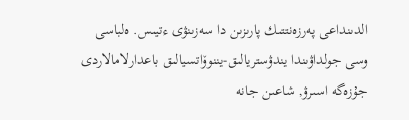الدىنداعى پەرزەنتتىك پارىزىن دا سەزىنۋى ءتيىس. ەلباسى وسى جولداۋىندا يندۋستريالىق-يننوۆاتسيالىق باعدارلامالاردى جۇزەگە اسىرۋ, شاعىن جانە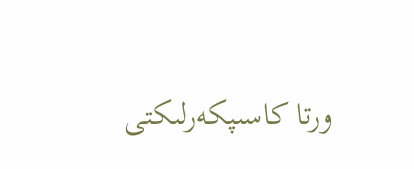ورتا كاسىپكەرلىكتى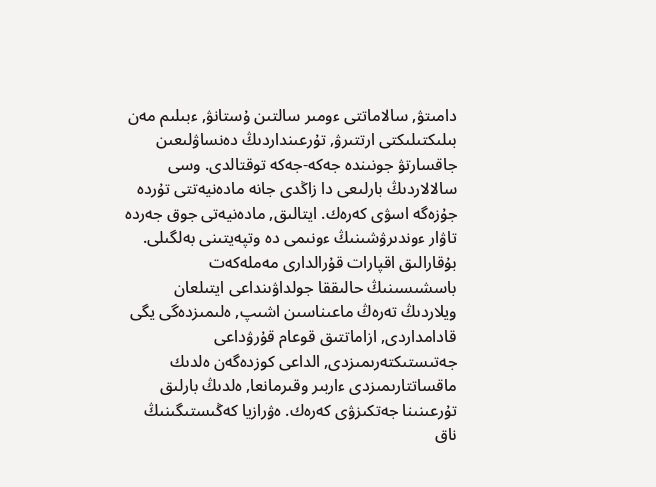دامىتۋ, سالاماتتى ءومىر سالتىن ۇستانۋ, ءبىلىم مەن بىلىكتىلىكتى ارتتىرۋ, تۇرعىنداردىڭ دەنساۋلىعىن جاقسارتۋ جونىندە جەكە-جەكە توقتالدى. وسى سالالاردىڭ بارلىعى دا زاڭدى جانە مادەنيەتتى تۇردە جۇزەگە اسۋى كەرەك. ايتالىق, مادەنيەتى جوق جەردە تاۋار ءوندىرۋشىنىڭ ءونىمى دە وتپەيتىنى بەلگىلى. بۇقارالىق اقپارات قۇرالدارى مەملەكەت باسشىسىنىڭ حالىققا جولداۋىنداعى ايتىلعان ويلاردىڭ تەرەڭ ماعىناسىن اشىپ, ەلىمىزدەگى يگى قادامداردى, ازاماتتىق قوعام قۇرۋداعى جەتىستىكتەرىمىزدى, الداعى كوزدەگەن ەلدىك ماقساتتارىمىزدى ءاربىر وقىرمانعا, ەلدىڭ بارلىق تۇرعىنىنا جەتكىزۋى كەرەك. ەۋرازيا كەڭىستىگىنىڭ ناق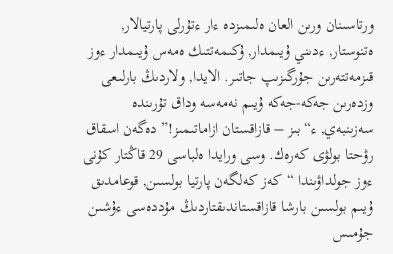ورتاسىنان ورىن العان ەلىمىزدە ءار ءتۇرلى پارتيالار, ەتنوستار, ءدىني ۇيىمدار, ۇكىمەتتىك ەمەس ۇيىمدار ءوز قىزمەتتەرىن جۇرگىزىپ جاتىر. الايدا, ولاردىڭ بارلىعى وزدەرىن جەكە-جەكە ۇيىم نەمەسە وداق تۇرىندە سەزىنبەي, ء“بىز – قازاقستان ازاماتىمىز!” دەگەن اسقاق رۋحتا بولۋى كەرەك. وسى ورايدا ەلباسى 29 قاڭتار كۇنى ءوز جولداۋىندا “كەز كەلگەن پارتيا بولسىن, قوعامدىق ۇيىم بولسىن بارشا قازاقستاندىقتاردىڭ مۇددەسى ءۇشىن جۇمىس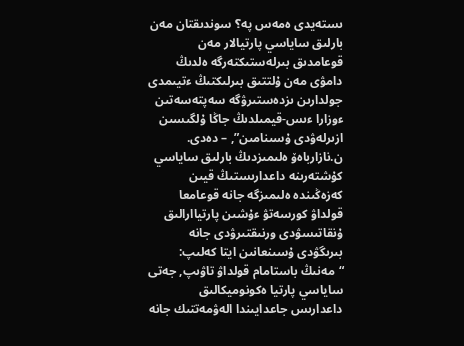ىستەيدى ەمەس پە؟ سوندىقتان مەن بارلىق ساياسي پارتيالار مەن قوعامدىق بىرلەستىكتەرگە ەلدىڭ دامۋى مەن ۇلتتىق بىرلىكتىڭ ءتيىمدى جولدارىن ىزدەستىرۋگە سەپتەسەتىن ءوزارا ءىس-قيمىلدىڭ جاڭا ۇلگىسىن ازىرلەۋدى ۇسىنامىن”, – دەدى. ن.نازارباەۆ ەلىمىزدىڭ بارلىق ساياسي كۇشتەرىنە داعدارىستىڭ قيىن كەزەڭىندە ەلىمىزگە جانە قوعامعا قولداۋ كورسەتۋ ءۇشىن پارتياارالىق ۇنقاتىسۋدى ورنىقتىرۋدى جانە بىرىگۋدى ۇسىنعانىن ايتا كەلىپ: “مەنىڭ باستامام قولداۋ تاۋىپ, جەتى ساياسي پارتيا ەكونوميكالىق داعدارىس جاعدايىندا الەۋمەتتىك جانە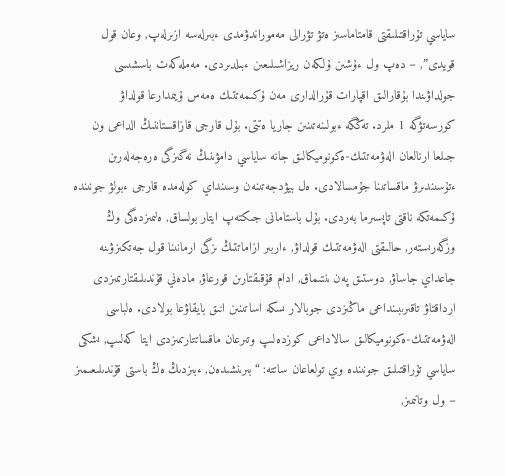ساياسي تۇراقتىلىقتى قامتاماسىز ەتۋ تۋرالى مەموراندۋمدى ءبىرلەسە ازىرلەپ, وعان قول قويدى”, – دەپ ول ءۇشىن ۇلكەن ريزاشىلىعىن ءبىلدىردى. مەملەكەت باسشىسى جولداۋىندا بۇقارالىق اقپارات قۇرالدارى مەن ۇكىمەتتىك ەمەس ۇيىمدارعا قولداۋ كورسەتۋگە 1 ملرد. تەڭگە ءبولىنەتىنىن جاريا ەتتى. بۇل قارجى قازاقستاننىڭ الداعى ون جىلعا ارنالعان الەۋمەتتىك-ەكونوميكالىق جانە ساياسي دامۋىنىڭ نەگىزگى ەرەجەلەرىن ءتۇسىندىرۋ ماقساتىنا جۇمسالادى. ەل بيۋدجەتىنەن وسىنداي كولەمدە قارجى ءبولۋ جونىندە ۇكىمەتكە ناقتى تاپسىرما بەردى. بۇل باستامانى جىكتەپ ايتار بولساق, ەلىمىزدەگى وڭ وزگەرىستەر, حالىقتى الەۋمەتتىك قولداۋ, ءاربىر ازاماتتىڭ ىزگى ارمانىنا قول جەتكىزۋىنە جاعداي جاساۋ, دوستىق پەن ىنتىماق, ادام قۇقىقتارىن قورعاۋ, مادەني قۇندىلىقتارىمىزدى ارداقتاۋ تاقىرىبىنداعى ماڭىزدى جوبالار ىسكە اساتىنىن انىق بايقاۋعا بولادى. ەلباسى الەۋمەتتىك-ەكونوميكالىق سالاداعى كوزدەلىپ وتىرعان ماقساتتارىمىزدى ايتا كەلىپ, ىشكى ساياسي تۇراقتىلىق جونىندە وي تولعاعان ساتتە: “بىرىنشىدەن, ءبىزدىڭ ەڭ باستى قۇندىلىعىمىز – ول وتانىمىز,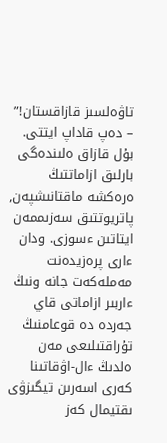تاۋەلسىز قازاقستان!” – دەپ قاداپ ايتتى. بۇل قازاق ەلىندەگى بارلىق ازاماتتىڭ ەرەكشە ماقتانىشپەن, پاتريوتتىق سەزىممەن ايتاتىن ءسوزى. ودان ءارى پرەزيدەنت مەملەكەت جانە ونىڭ ءاربىر ازاماتى قاي جەردە دە قوعامنىڭ تۇراقتىلىعى مەن ەلدىڭ ءال-اۋقاتىنا كەرى اسەرىن تيگىزۋى ىقتيمال كەز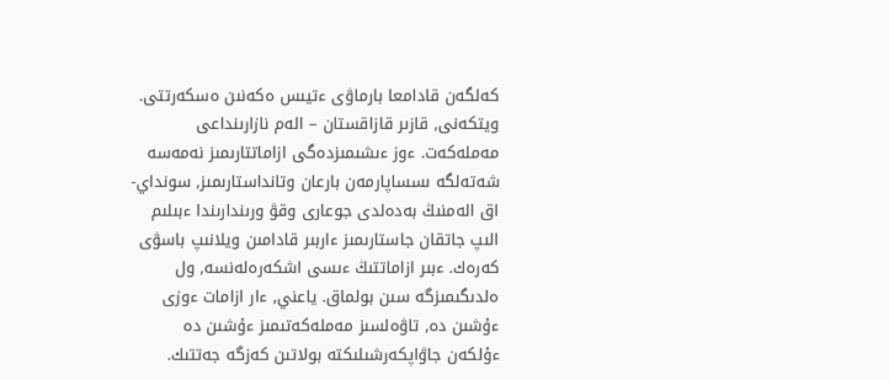كەلگەن قادامعا بارماۋى ءتيىس ەكەنىن ەسكەرتتى. ويتكەنى, قازىر قازاقستان – الەم نازارىنداعى مەملەكەت. ءوز ءىشىمىزدەگى ازاماتتارىمىز نەمەسە شەتەلگە ىسساپارمەن بارعان وتانداستارىمىز, سونداي-اق الەمنىڭ بەدەلدى جوعارى وقۋ ورىندارىندا ءبىلىم الىپ جاتقان جاستارىمىز ءاربىر قادامىن ويلانىپ باسۋى كەرەك. ءبىر ازاماتتىڭ ءىسى اشكەرەلەنسە, ول ەلدىگىمىزگە سىن بولماق. ياعني, ءار ازامات ءوزى ءۇشىن دە, تاۋەلسىز مەملەكەتىمىز ءۇشىن دە ءۇلكەن جاۋاپكەرشىلىكتە بولاتىن كەزگە جەتتىك.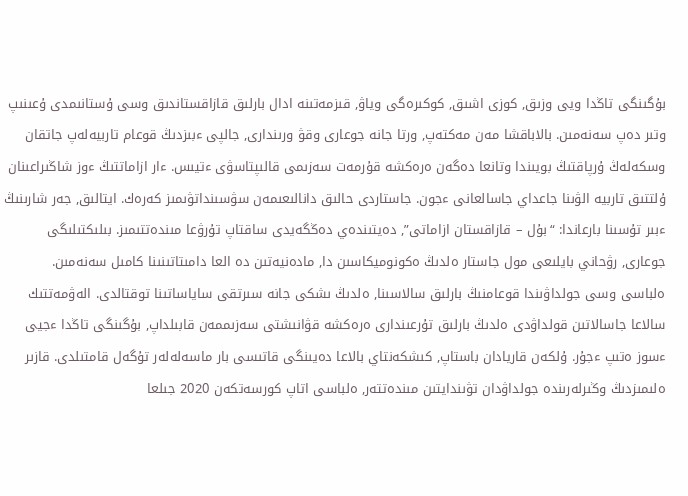بۇگىنگى تاڭدا ويى وزىق, كوزى اشىق, كوكىرەگى وياۋ, قىزمەتىنە ادال بارلىق قازاقستاندىق وسى ۇستانىمدى ۇعىنىپ وتىر دەپ سەنەمىن. بالاباقشا مەن مەكتەپ, ورتا جانە جوعارى وقۋ ورىندارى, جالپى ءبىزدىڭ قوعام تاربيەلەپ جاتقان وسكەلەڭ ۇرپاقتىڭ بويىندا وتانعا دەگەن ەرەكشە قۇرمەت سەزىمى قالىپتاسۋى ءتيىس. ءار ازاماتتىڭ ءوز شاڭىراعىنان ۇلتتىق تاربيە الۋىنا جاعداي جاسالعانى ءجون. جاستاردى حالىق دانالىعىمەن سۋسىنداتۋىمىز كەرەك. ايتالىق, جەر شارىنىڭ ءبىر تۇسىنا بارعاندا: “بۇل – قازاقستان ازاماتى”, دەيتىندەي دەڭگەيدى ساقتاپ تۇرۋعا مىندەتتىمىز. بىلىكتىلىگى جوعارى, رۋحاني بايلىعى مول جاستار ەلدىڭ ەكونوميكاسىن دا, مادەنيەتىن دە العا دامىتاتىنىنا كامىل سەنەمىن. ەلباسى وسى جولداۋىندا قوعامنىڭ بارلىق سالاسىنا, ەلدىڭ ىشكى جانە سىرتقى ساياساتىنا توقتالدى. الەۋمەتتىك سالاعا جاسالاتىن قولداۋدى ەلدىڭ بارلىق تۇرعىندارى ەرەكشە قۋانىشتى سەزىممەن قابىلداپ, بۇگىنگى تاڭدا ءجيى ءسوز ەتىپ ءجۇر. ۇلكەن قاريادان باستاپ, كىشكەنتاي بالاعا دەيىنگى قاتىسى بار ماسەلەلەر تۇگەل قامتىلدى. قازىر ەلىمىزدىڭ وڭىرلەرىندە جولداۋدان تۋىندايتىن مىندەتتەر, ەلباسى اتاپ كورسەتكەن 2020 جىلعا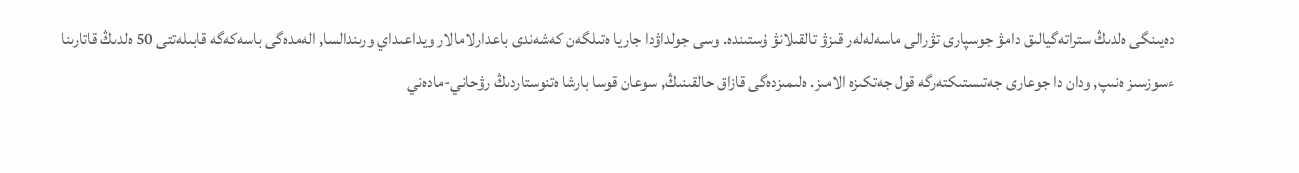دەيىنگى ەلدىڭ ستراتەگيالىق دامۋ جوسپارى تۋرالى ماسەلەلەر قىزۋ تالقىلانۋ ۇستىندە. وسى جولداۋدا جاريا ەتىلگەن كەشەندى باعدارلامالار ويداعىداي ورىندالسا, الەمدەگى باسەكەگە قابىلەتتى 50 ەلدىڭ قاتارىنا ءسوزسىز ەنىپ, ودان دا جوعارى جەتىستىكتەرگە قول جەتكىزە الامىز. ەلىمىزدەگى قازاق حالقىنىڭ, سوعان قوسا بارشا ەتنوستاردىڭ رۋحاني-مادەني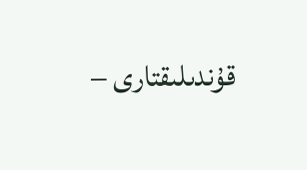قۇندىلىقتارى –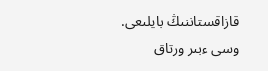قازاقستاننىڭ بايلىعى. وسى ءبىر ورتاق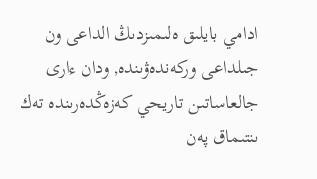ادامي بايلىق ەلىمىزدىڭ الداعى ون جىلداعى وركەندەۋىندە, ودان ءارى جالعاساتىن تاريحي كەزەڭدەرىندە تەك ىنتىماق پەن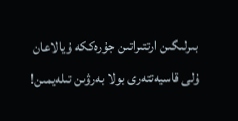بىرلىگىن ارتتىراتىن جۇرەككە ۇيالاعان ۇلى قاسيەتتەرى بولا بەرۋىن تىلەيمىن!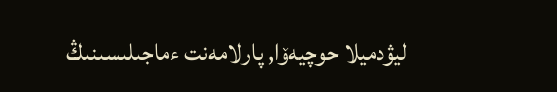ليۋدميلا حوچيەۆا, پارلامەنت ءماجىلىسىنىڭ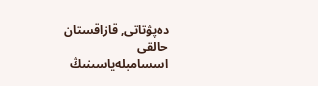دەپۋتاتى, قازاقستان حالقى اسسامبلەياسىنىڭ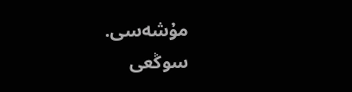مۇشەسى.
سوڭعى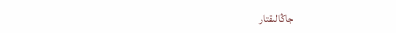جاڭالىقتار